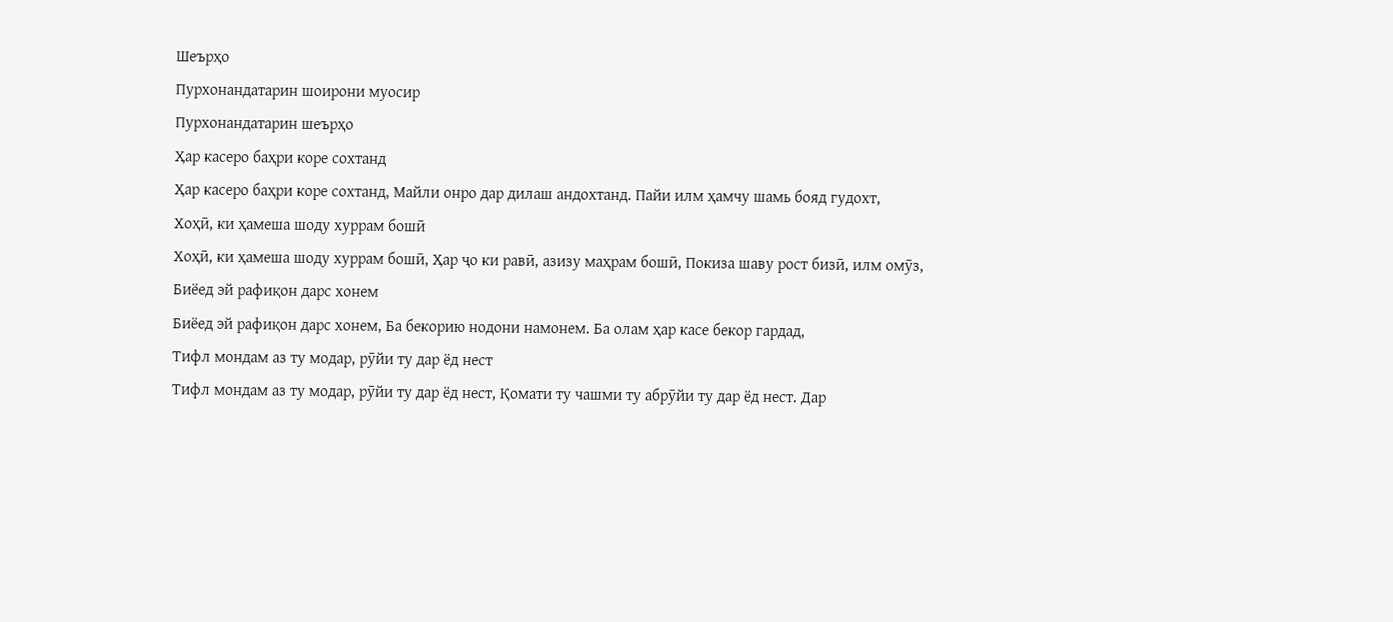Шеърҳо
Пурхонандатарин шоирони муосир
Пурхонандатарин шеърҳо
Ҳар касеро баҳри коре сохтанд
Ҳар касеро баҳри коре сохтанд, Майли онро дар дилаш андохтанд. Пайи илм ҳамчу шамь бояд гудохт,
Хоҳӣ, ки ҳамеша шоду хуррам бошӣ
Хоҳӣ, ки ҳамеша шоду хуррам бошӣ, Ҳар ҷо ки равӣ, азизу маҳрам бошӣ, Покиза шаву рост бизӣ, илм омӯз,
Биёед эй рафиқон дарс хонем
Биёед эй рафиқон дарс хонем, Ба бекорию нодони намонем. Ба олам ҳар касе бекор гардад,
Тифл мондам аз ту модар, рӯйи ту дар ёд нест
Тифл мондам аз ту модар, рӯйи ту дар ёд нест, Қомати ту чашми ту абрӯйи ту дар ёд нест. Дар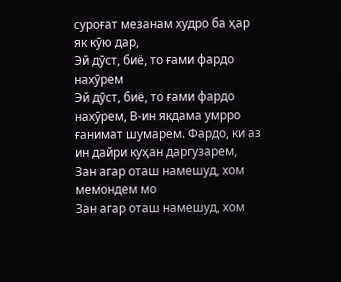суроғат мезанам худро ба ҳар як кӯю дар,
Эй дӯст, биё, то ғами фардо нахӯрем
Эй дӯст, биё, то ғами фардо нахӯрем, В-ин якдама умрро ғанимат шумарем. Фардо, ки аз ин дайри куҳан даргузарем,
Зан агар оташ намешуд, хом мемондем мо
Зан агар оташ намешуд, хом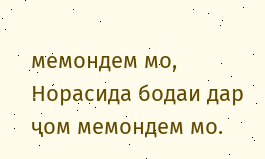мемондем мо, Норасида бодаи дар ҷом мемондем мо.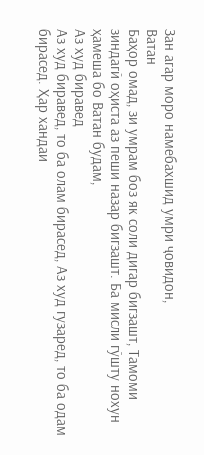Зан агар моро намебахшид умри ҷовидон,
Ватан
Баҳор омад, зи умрам боз як соли дигар бигзашт, Тамоми зиндагӣ оҳиста аз пеши назар бигзашт. Ба мисли гӯшту нохун ҳамеша бо Ватан будам,
Аз худ биравед
Аз худ биравед, то ба олам бирасед, Аз худ гузаред, то ба одам бирасед. Ҳар хандаи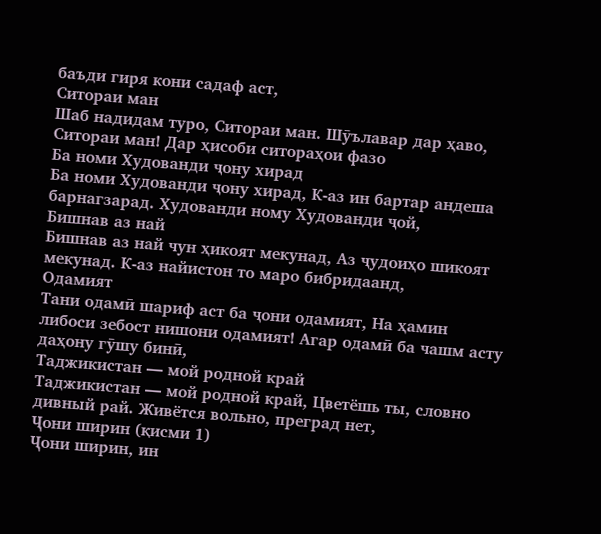баъди гиря кони садаф аст,
Ситораи ман
Шаб надидам туро, Ситораи ман. Шӯълавар дар ҳаво, Ситораи ман! Дар ҳисоби ситораҳои фазо
Ба номи Худованди ҷону хирад
Ба номи Худованди ҷону хирад, К-аз ин бартар андеша барнагзарад. Худованди ному Худованди ҷой,
Бишнав аз най
Бишнав аз най чун ҳикоят мекунад, Аз ҷудоиҳо шикоят мекунад. К-аз найистон то маро бибридаанд,
Одамият
Тани одамӣ шариф аст ба ҷони одамият, На ҳамин либоси зебост нишони одамият! Агар одамӣ ба чашм асту даҳону гӯшу бинӣ,
Таджикистан — мой родной край
Таджикистан — мой родной край, Цветёшь ты, словно дивный рай. Живётся вольно, преград нет,
Ҷони ширин (қисми 1)
Ҷони ширин, ин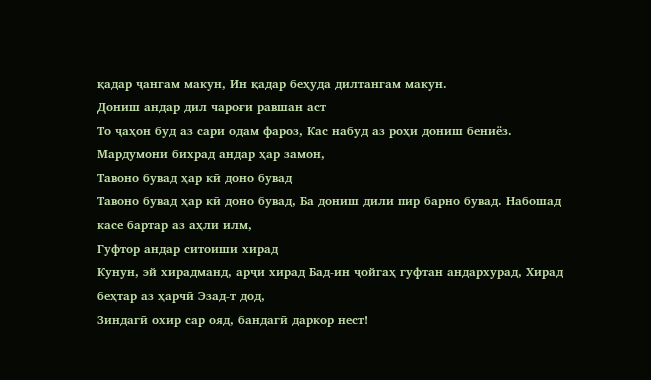қадар ҷангам макун, Ин қадар беҳуда дилтангам макун.
Дониш андар дил чароғи равшан аст
То ҷаҳон буд аз сари одам фароз, Кас набуд аз роҳи дониш бениёз. Мардумони бихрад андар ҳар замон,
Тавоно бувад ҳар кӣ доно бувад
Тавоно бувад ҳар кӣ доно бувад, Ба дониш дили пир барно бувад. Набошад касе бартар аз аҳли илм,
Гуфтор андар ситоиши хирад
Кунун, эй хирадманд, арҷи хирад Бад-ин ҷойгаҳ гуфтан андархурад, Хирад беҳтар аз ҳарчӣ Эзад-т дод,
Зиндагӣ охир сар ояд, бандагӣ даркор нест!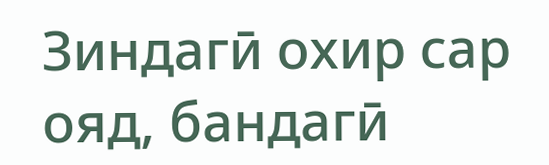Зиндагӣ охир сар ояд, бандагӣ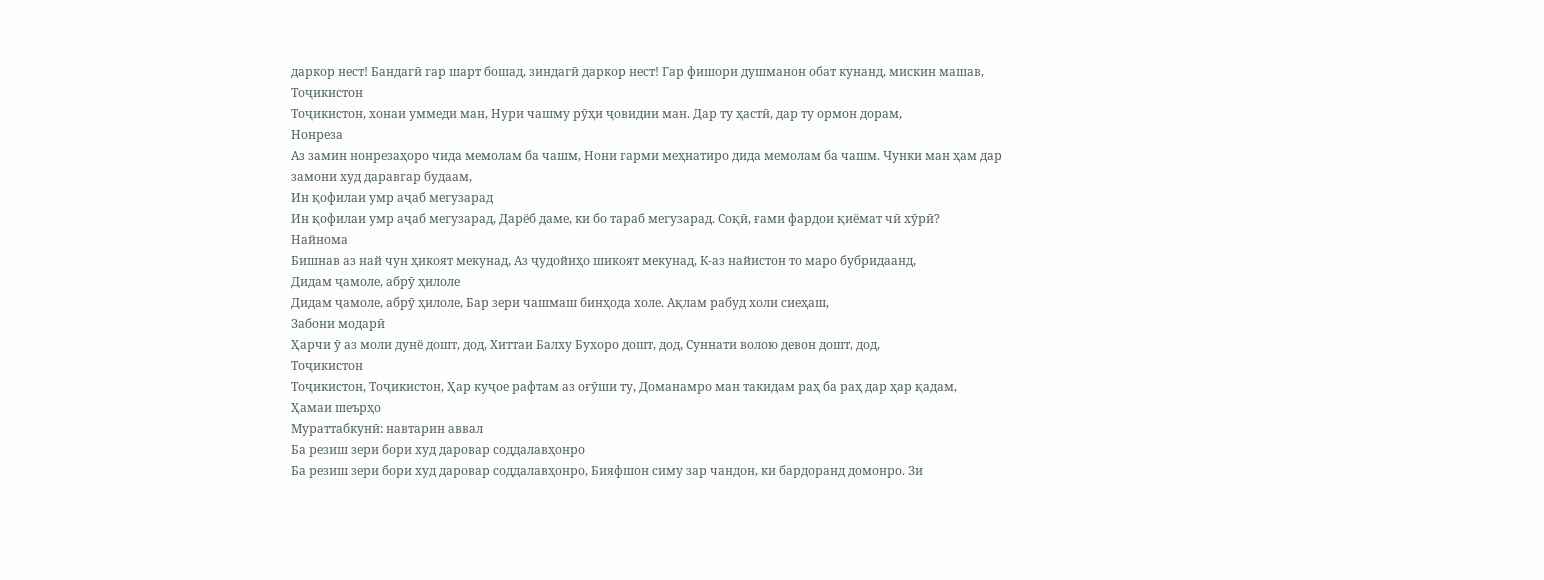даркор нест! Бандагӣ гар шарт бошад, зиндагӣ даркор нест! Гар фишори душманон обат кунанд, мискин машав,
Тоҷикистон
Тоҷикистон, хонаи уммеди ман, Нури чашму рӯҳи ҷовидии ман. Дар ту ҳастӣ, дар ту ормон дорам,
Нонреза
Аз замин нонрезаҳоро чида мемолам ба чашм, Нони гарми меҳнатиро дида мемолам ба чашм. Чунки ман ҳам дар замони худ даравгар будаам,
Ин қофилаи умр аҷаб мегузарад
Ин қофилаи умр аҷаб мегузарад, Дарёб даме, ки бо тараб мегузарад. Соқӣ, ғами фардои қиёмат чӣ хӯрӣ?
Найнома
Бишнав аз най чун ҳикоят мекунад, Аз ҷудойиҳо шикоят мекунад, К-аз найистон то маро бубридаанд,
Дидам ҷамоле, абрӯ ҳилоле
Дидам ҷамоле, абрӯ ҳилоле, Бар зери чашмаш бинҳода холе. Ақлам рабуд холи сиеҳаш,
Забони модарӣ
Ҳарчи ӯ аз моли дунё дошт, дод, Хиттаи Балху Бухоро дошт, дод, Суннати волою девон дошт, дод,
Тоҷикистон
Тоҷикистон, Тоҷикистон, Ҳар куҷое рафтам аз оғӯши ту, Доманамро ман такидам раҳ ба раҳ дар ҳар қадам,
Ҳамаи шеърҳо
Мураттабкунӣ: навтарин аввал
Ба резиш зери бори худ даровар соддалавҳонро
Ба резиш зери бори худ даровар соддалавҳонро, Бияфшон симу зар чандон, ки бардоранд домонро. Зи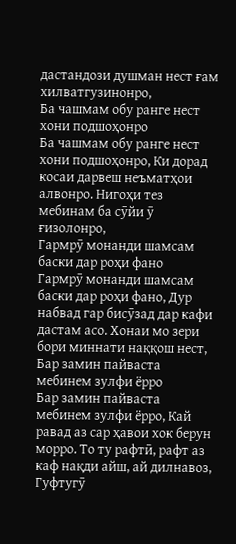дастандози душман нест ғам хилватгузинонро,
Ба чашмам обу ранге нест хони подшоҳонро
Ба чашмам обу ранге нест хони подшоҳонро, Ки дорад косаи дарвеш неъматҳои алвонро. Нигоҳи тез мебинам ба сӯйи ӯ ғизолонро,
Гармрӯ монанди шамсам баски дар роҳи фано
Гармрӯ монанди шамсам баски дар роҳи фано, Дур набвад гар бисӯзад дар кафи дастам асо. Хонаи мо зери бори миннати наққош нест,
Бар замин пайваста мебинем зулфи ёрро
Бар замин пайваста мебинем зулфи ёрро, Кай равад аз сар ҳавои хок берун морро. То ту рафтӣ, рафт аз каф нақди айш, ай дилнавоз,
Гуфтугӯ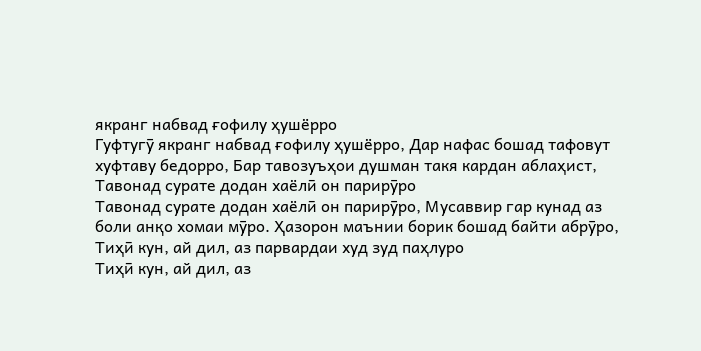якранг набвад ғофилу ҳушёрро
Гуфтугӯ якранг набвад ғофилу ҳушёрро, Дар нафас бошад тафовут хуфтаву бедорро, Бар тавозуъҳои душман такя кардан аблаҳист,
Тавонад сурате додан хаёлӣ он парирӯро
Тавонад сурате додан хаёлӣ он парирӯро, Мусаввир гар кунад аз боли анқо хомаи мӯро. Ҳазорон маънии борик бошад байти абрӯро,
Тиҳӣ кун, ай дил, аз парвардаи худ зуд паҳлуро
Тиҳӣ кун, ай дил, аз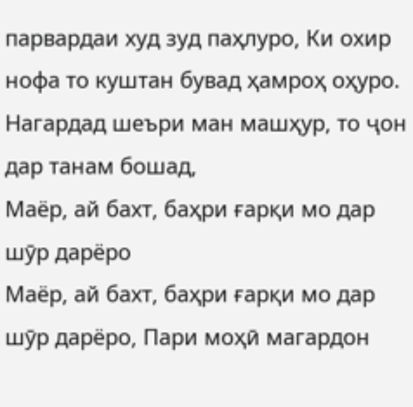парвардаи худ зуд паҳлуро, Ки охир нофа то куштан бувад ҳамроҳ оҳуро. Нагардад шеъри ман машҳур, то ҷон дар танам бошад,
Маёр, ай бахт, баҳри ғарқи мо дар шӯр дарёро
Маёр, ай бахт, баҳри ғарқи мо дар шӯр дарёро, Пари моҳӣ магардон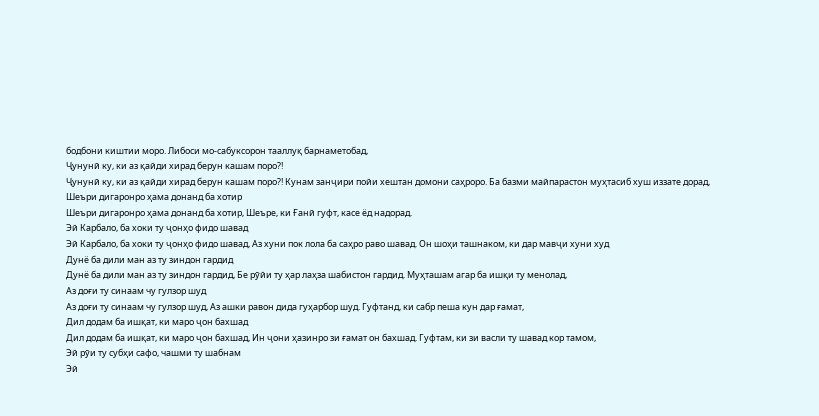бодбони киштии моро. Либоси мо-сабуксорон тааллуқ барнаметобад,
Ҷунунӣ ку, ки аз қайди хирад берун кашам поро?!
Ҷунунӣ ку, ки аз қайди хирад берун кашам поро?! Кунам занҷири пойи хештан домони саҳроро. Ба базми майпарастон муҳтасиб хуш иззате дорад,
Шеъри дигаронро ҳама донанд ба хотир
Шеъри дигаронро ҳама донанд ба хотир, Шеъре, ки Ғанӣ гуфт, касе ёд надорад.
Эй Карбало, ба хоки ту ҷонҳо фидо шавад
Эй Карбало, ба хоки ту ҷонҳо фидо шавад, Аз хуни пок лола ба саҳро раво шавад. Он шоҳи ташнаком, ки дар мавҷи хуни худ
Дунё ба дили ман аз ту зиндон гардид
Дунё ба дили ман аз ту зиндон гардид, Бе рӯйи ту ҳар лаҳза шабистон гардид. Муҳташам агар ба ишқи ту менолад,
Аз доғи ту синаам чу гулзор шуд
Аз доғи ту синаам чу гулзор шуд, Аз ашки равон дида гуҳарбор шуд. Гуфтанд, ки сабр пеша кун дар ғамат,
Дил додам ба ишқат, ки маро ҷон бахшад
Дил додам ба ишқат, ки маро ҷон бахшад, Ин ҷони ҳазинро зи ғамат он бахшад. Гуфтам, ки зи васли ту шавад кор тамом,
Эй рӯи ту субҳи сафо, чашми ту шабнам
Эй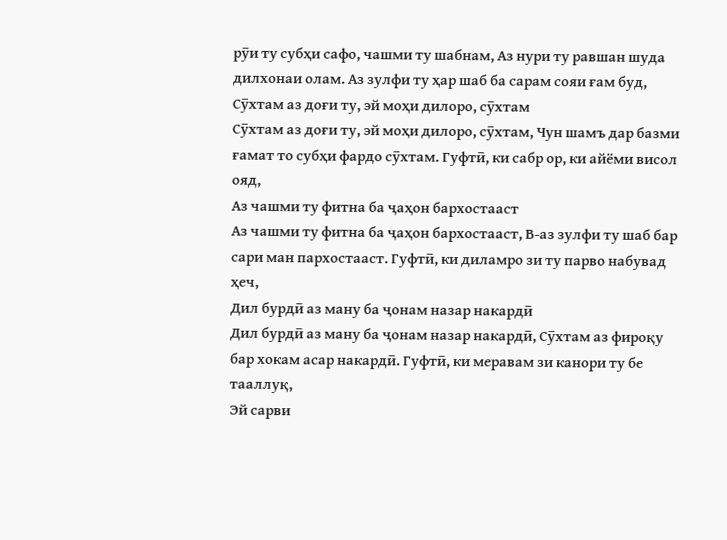рӯи ту субҳи сафо, чашми ту шабнам, Аз нури ту равшан шуда дилхонаи олам. Аз зулфи ту ҳар шаб ба сарам сояи ғам буд,
Сӯхтам аз доғи ту, эй моҳи дилоро, сӯхтам
Сӯхтам аз доғи ту, эй моҳи дилоро, сӯхтам, Чун шамъ дар базми ғамат то субҳи фардо сӯхтам. Гуфтӣ, ки сабр ор, ки айёми висол ояд,
Аз чашми ту фитна ба ҷаҳон бархостааст
Аз чашми ту фитна ба ҷаҳон бархостааст, В-аз зулфи ту шаб бар сари ман пархостааст. Гуфтӣ, ки диламро зи ту парво набувад ҳеч,
Дил бурдӣ аз ману ба ҷонам назар накардӣ
Дил бурдӣ аз ману ба ҷонам назар накардӣ, Сӯхтам аз фироқу бар хокам асар накардӣ. Гуфтӣ, ки меравам зи канори ту бе тааллуқ,
Эй сарви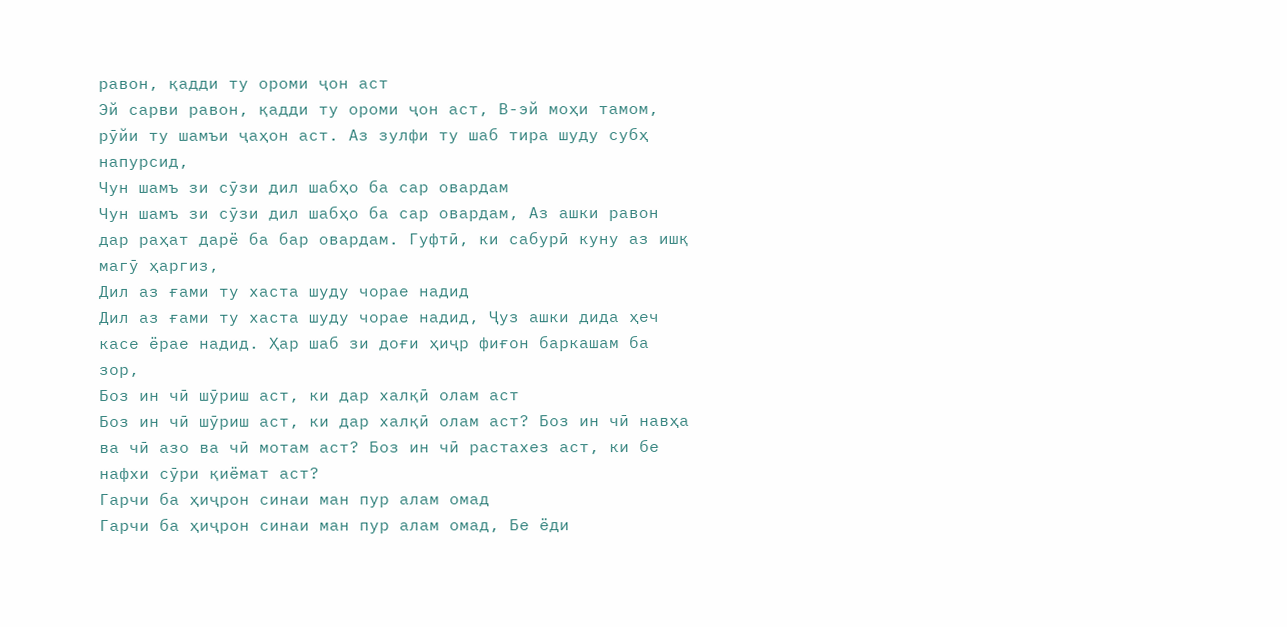равон, қадди ту ороми ҷон аст
Эй сарви равон, қадди ту ороми ҷон аст, В-эй моҳи тамом, рӯйи ту шамъи ҷаҳон аст. Аз зулфи ту шаб тира шуду субҳ напурсид,
Чун шамъ зи сӯзи дил шабҳо ба сар овардам
Чун шамъ зи сӯзи дил шабҳо ба сар овардам, Аз ашки равон дар раҳат дарё ба бар овардам. Гуфтӣ, ки сабурӣ куну аз ишқ магӯ ҳаргиз,
Дил аз ғами ту хаста шуду чорае надид
Дил аз ғами ту хаста шуду чорае надид, Ҷуз ашки дида ҳеч касе ёрае надид. Ҳар шаб зи доғи ҳиҷр фиғон баркашам ба зор,
Боз ин чӣ шӯриш аст, ки дар халқӣ олам аст
Боз ин чӣ шӯриш аст, ки дар халқӣ олам аст? Боз ин чӣ навҳа ва чӣ азо ва чӣ мотам аст? Боз ин чӣ растахез аст, ки бе нафхи сӯри қиёмат аст?
Гарчи ба ҳиҷрон синаи ман пур алам омад
Гарчи ба ҳиҷрон синаи ман пур алам омад, Бе ёди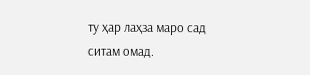ту ҳар лаҳза маро сад ситам омад.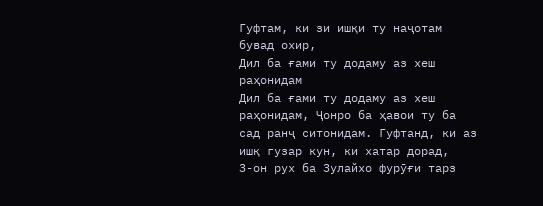Гуфтам, ки зи ишқи ту наҷотам бувад охир,
Дил ба ғами ту додаму аз хеш раҳонидам
Дил ба ғами ту додаму аз хеш раҳонидам, Ҷонро ба ҳавои ту ба сад ранҷ ситонидам. Гуфтанд, ки аз ишқ гузар кун, ки хатар дорад,
З-он рух ба Зулайхо фурӯғи тарз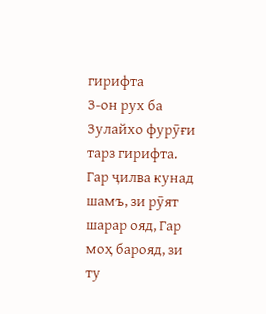гирифта
З-он рух ба Зулайхо фурӯғи тарз гирифта. Гар ҷилва кунад шамъ, зи рӯят шарар ояд, Гар моҳ барояд, зи ту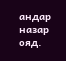андар назар ояд.